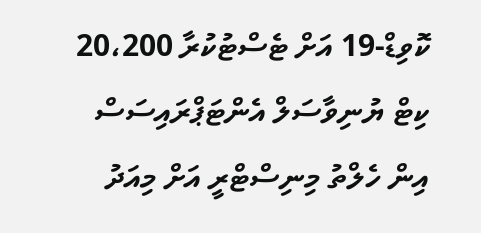ކޮވިޑް-19 އަށް ޓެސްޓުކުރާ 20،200 ކިޓް ޔުނިވާސަލް އެންޓަޕްރައިސަސް އިން ހެލްތު މިނިސްޓްރީ އަށް މިއަދު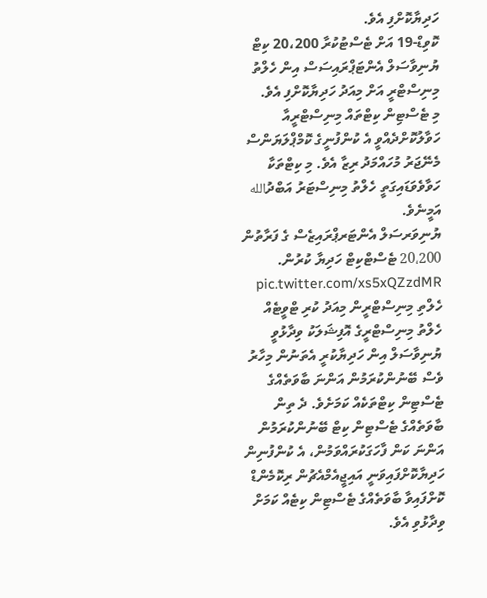ހަދިޔާކޮށްފި އެވެ.
ކޮވިޑް-19 އަށް ޓެސްޓުކުރާ 20،200 ކިޓް ޔުނިވާސަލް އެންޓަޕްރައިސަސް އިން ހެލްތު މިނިސްޓްރީ އަށް މިއަދު ހަދިޔާކޮށްފި އެވެ.
މި ޓެސްޓިން ކިޓްތައް މިނިސްޓްރީއާ ހަވާލުކޮށްދެއްވީ އެ ކުންފުނީގެ ކޮމްޕްލަޔަންސް މެނޭޖަރު މުހައްމަދު ރިޒާ އެވެ. މި ކިޓްތަކާ ހަވާވެވަޑައިގަތީ ހެލްތު މިނިސްޓަރު އަބްދުالله އަމީނެވެ.
ޔުނިވަރސަލް އެންޓަރޕްރައިޒެސް ގެ ފަރާތުން 20،200 ޓެސްޓްކިޓް ހަދިޔާ ކުރުން. pic.twitter.com/xs5xQZzdMR
ހެލްތި މިނިސްޓްރީން މިއަދު ކުރި ޓްވީޓެއް
ހެލްތު މިނިސްޓްރީގެ އޮފިޝަލަކު ވިދާޅުވީ ޔުނިވާސަލް އިން ހަދިޔާކުރީ އެތަނުން މިހާރު ވެސް ބޭނުންކުރަމުން އަންނަ ބާވަތެއްގެ ޓެސްޓިން ކިޓްތަކެއް ކަމަށެވެ. ދެ ތިން ބާވަތެއްގެ ޓެސްޓިން ކިޓް ބޭނުންކުރަމުން އަންނަ ކަން ފާހަގަކުރައްވަމުން، އެ ކުންފުނިން ހަދިޔާކޮށްފައިވަނީ އައިޖީއެމްއެޗުން ރިކޮމެންޑް ކޮށްފައިވާ ބާވަތެއްގެ ޓެސްޓިން ކިޓެއް ކަމަށް ވިދާޅުވި އެވެ.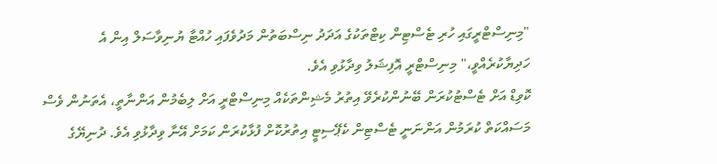"މިނިސްޓްރީގައި ހުރި ޓެސްޓިން ކިޓްތަކުގެ އަދަދު ނިސްބަތުން މަދުވެފައި ހުއްޓާ ޔުނިވާސަލް އިން އެ ހަދިޔާކުރެއްވީ،" މިނިސްޓްރީ އޮފިޝަލު ވިދާޅުވި އެވެ.
ކޮވިޑް އަށް ޓެސްޓުކުރަން ބޭނުންކުރެވޭ އިތުރު މެޝިންތަކެއް މިނިސްޓްރީ އަށް ލިބެމުން އަންނާތީ، އެތަނުން ވެސް މަސައްކަތް ކުރަމުން އަންނަނީ ޓެސްޓިން ކެޕޭސިޓީ އިތުރުކޮށް ފުޅާކުރަން ކަމަށް އޭނާ ވިދާޅުވި އެވެ. ދުނިޔޭގެ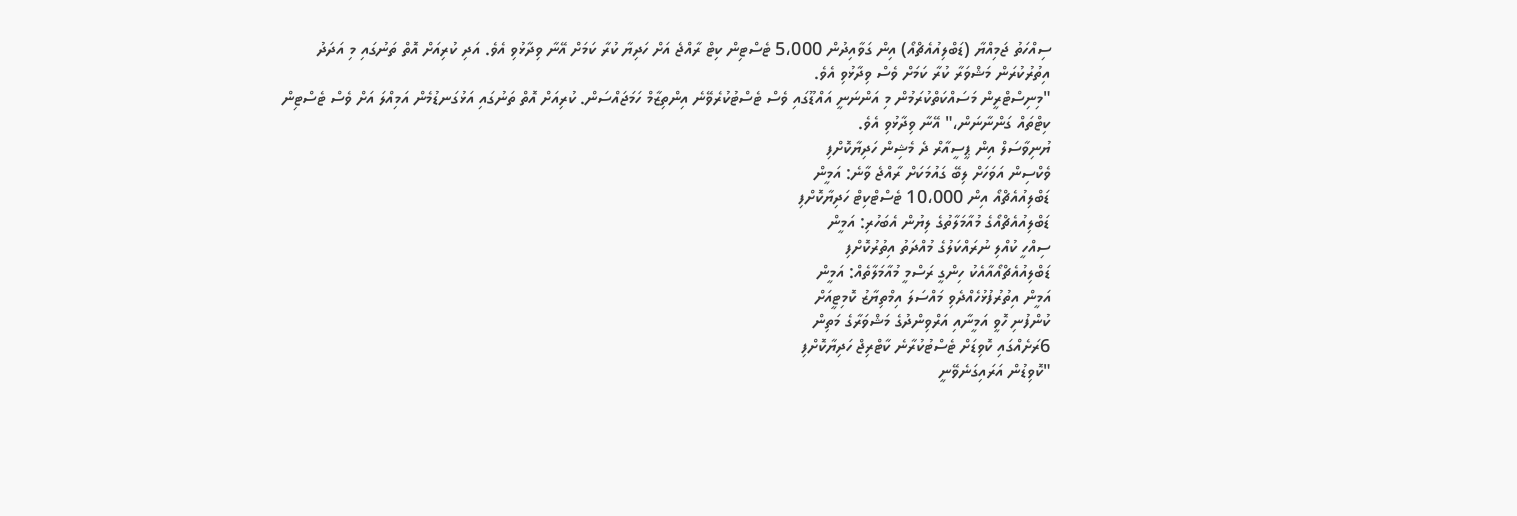ސިއްހަތު ޖަމިއްޔާ (ޑަބްލިއުއެޗްއޯ) އިން ގަވާއިދުން 5،000 ޓެސްޓިން ކިޓް ރާއްޖެ އަށް ހަދިޔާ ކުރާ ކަމަށް އޭނާ ވިދާޅުވި އެވެ. އަދި ކުރިއަށް އޮތް ތަނުގައި މި އަދަދު އިތުރުކުރަން މަޝްވަރާ ކުރާ ކަމަށް ވެސް ވިދާޅުވި އެވެ.
"މިނިސްޓްރީން މަސައްކަތްކުރަމުން މި އަންނަނީ އައްޑޫގައި ވެސް ޓެސްޓުކުރެވޭނެ އިންތިޒާމް ހަމަޖައްސަން. ކުރިއަށް އޮތް ތަނުގައި އަޅުގަނޑުމެން އަމިއްލަ އަށް ވެސް ޓެސްޓިން ކިޓްތައް ގަންނާނަން،" އޭނާ ވިދާޅުވި އެވެ.
ޔުނިވާސަލް އިން ޕީސީއާރް ދެ މެޝިން ހަދިޔާކޮށްފި
ވެކްސިން އަވަހަށް ލިބޭ ގައުމަކަށް ރާއްޖެ ވާނެ: އަމީން
ޑަބްލިއުއެޗްއޯ އިން 10،000 ޓެސްޓްކިޓް ހަދިޔާކޮށްފި
ޑަބްލިއުއެޗްއޯގެ މުއާމަލާތުގެ ލިޔުން އެބަހުރި: އަމީން
ސިއްހީ ކުއްލި ނުރައްކަލުގެ މުއްދަތު އިތުރުކޮށްފި
ޑަބްލިއުއެޗްއޯއާއެކު ހިންގީ ރަސްމީ މުއާމަލާތެއް: އަމީން
އަމީން އިތުރުފުޅުހެއްދެވި މައްސަލަ އިމްތިޔާޒު ކޮމިޓީއަށް
ކުންފުނި ހޮވީ އަމީނާއި އަރްވިންދުގެ މަޝްވަރާގެ މަތިން
6ރަށެއްގައި ކޮވިޑަށް ޓެސްޓުކުރާނެ ކާޓްރިޖް ހަދިޔާކޮށްފި
"ކޮވިޑުން އަރައިގަނެވޭނީ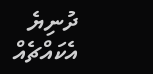ދުނިޔެ އެކައްޗެއް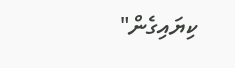ކިޔައިގެން"